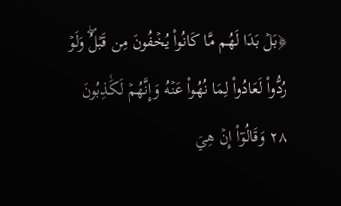﴿بَلۡ بَدَا لَهُم مَّا كَانُواْ يُخۡفُونَ مِن قَبۡلُۖ وَلَوۡ رُدُّواْ لَعَادُواْ لِمَا نُهُواْ عَنۡهُ وَإِنَّهُمۡ لَكَٰذِبُونَ ٢٨ وَقَالُوٓاْ إِنۡ هِيَ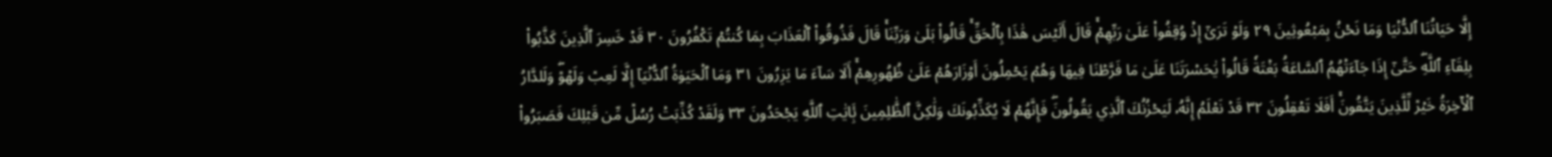إِلَّا حَيَاتُنَا ٱلدُّنۡيَا وَمَا نَحۡنُ بِمَبۡعُوثِينَ ٢٩ وَلَوۡ تَرَىٰٓ إِذۡ وُقِفُواْ عَلَىٰ رَبِّهِمۡۚ قَالَ أَلَيۡسَ هَٰذَا بِٱلۡحَقِّۚ قَالُواْ بَلَىٰ وَرَبِّنَاۚ قَالَ فَذُوقُواْ ٱلۡعَذَابَ بِمَا كُنتُمۡ تَكۡفُرُونَ ٣٠ قَدۡ خَسِرَ ٱلَّذِينَ كَذَّبُواْ بِلِقَآءِ ٱللَّهِۖ حَتَّىٰٓ إِذَا جَآءَتۡهُمُ ٱلسَّاعَةُ بَغۡتَةٗ قَالُواْ يَٰحَسۡرَتَنَا عَلَىٰ مَا فَرَّطۡنَا فِيهَا وَهُمۡ يَحۡمِلُونَ أَوۡزَارَهُمۡ عَلَىٰ ظُهُورِهِمۡۚ أَلَا سَآءَ مَا يَزِرُونَ ٣١ وَمَا ٱلۡحَيَوٰةُ ٱلدُّنۡيَآ إِلَّا لَعِبٞ وَلَهۡوٞۖ وَلَلدَّارُ ٱلۡأٓخِرَةُ خَيۡرٞ لِّلَّذِينَ يَتَّقُونَۚ أَفَلَا تَعۡقِلُونَ ٣٢ قَدۡ نَعۡلَمُ إِنَّهُۥ لَيَحۡزُنُكَ ٱلَّذِي يَقُولُونَۖ فَإِنَّهُمۡ لَا يُكَذِّبُونَكَ وَلَٰكِنَّ ٱلظَّٰلِمِينَ بَِٔايَٰتِ ٱللَّهِ يَجۡحَدُونَ ٣٣ وَلَقَدۡ كُذِّبَتۡ رُسُلٞ مِّن قَبۡلِكَ فَصَبَرُواْ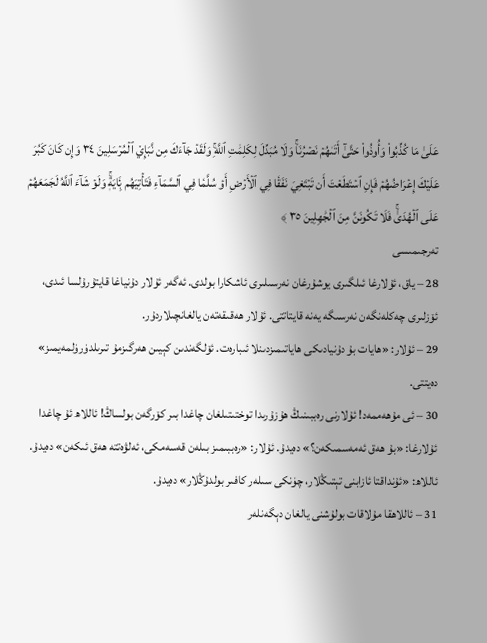عَلَىٰ مَا كُذِّبُواْ وَأُوذُواْ حَتَّىٰٓ أَتَىٰهُمۡ نَصۡرُنَاۚ وَلَا مُبَدِّلَ لِكَلِمَٰتِ ٱللَّهِۚ وَلَقَدۡ جَآءَكَ مِن نَّبَإِيْ ٱلۡمُرۡسَلِينَ ٣٤ وَإِن كَانَ كَبُرَ عَلَيۡكَ إِعۡرَاضُهُمۡ فَإِنِ ٱسۡتَطَعۡتَ أَن تَبۡتَغِيَ نَفَقٗا فِي ٱلۡأَرۡضِ أَوۡ سُلَّمٗا فِي ٱلسَّمَآءِ فَتَأۡتِيَهُم بَِٔايَةٖۚ وَلَوۡ شَآءَ ٱللَّهُ لَجَمَعَهُمۡ عَلَى ٱلۡهُدَىٰۚ فَلَا تَكُونَنَّ مِنَ ٱلۡجَٰهِلِينَ ٣٥ ﴾
تەرجىمىسى
28 – ياق، ئۇلارغا ئىلگىرى يوشۇرغان نەرسىلىرى ئاشكارا بولدى. ئەگەر ئۇلار دۇنياغا قايتۇرۇلسا ئىدى، ئۆزلىرى چەكلەنگەن نەرسىگە يەنە قايتاتتى. ئۇلار ھەقىقەتەن يالغانچىلاردۇر.
29 – ئۇلار: «ھايات بۇ دۇنيادىكى ھاياتىمىزدىنلا ئىبارەت. ئۆلگەندىن كېيىن ھەرگىزمۇ تىرىلدۈرۈلمەيمىز» دەيتتى.
30 – ئى مۇھەممەد! ئۇلارنى رەببىنىڭ ھۇزۇرىدا توختىتىلغان چاغدا بىر كۆرگەن بولساڭ! ئاللاھ ئۇ چاغدا ئۇلارغا: «بۇ ھەق ئەمەسمىكەن؟» دەيدۇ. ئۇلار: «رەببىمىز بىلەن قەسەمكى، ئەلۋەتتە ھەق ئىكەن» دەيدۇ. ئاللاھ: «ئۇنداقتا ئازابنى تېتىڭلار، چۈنكى سىلەر كافىر بولدۇڭلار» دەيدۇ.
31 – ئاللاھقا مۇلاقات بولۇشنى يالغان دېگەنلەر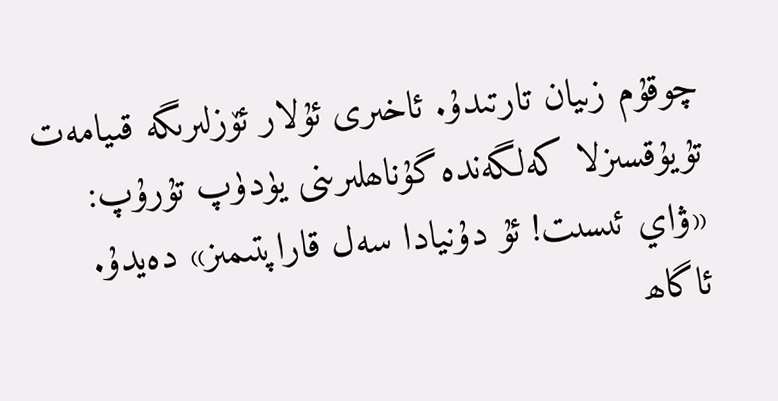چوقۇم زىيان تارتىدۇ. ئاخىرى ئۇلار ئۆزلىرىگە قىيامەت تۇيۇقسىزلا كەلگەندە گۇناھلىرىنى يۈدۈپ تۇرۇپ: «ۋاي ئىسىت! ئۇ دۇنيادا سەل قاراپتىمىز» دەيدۇ. ئاگاھ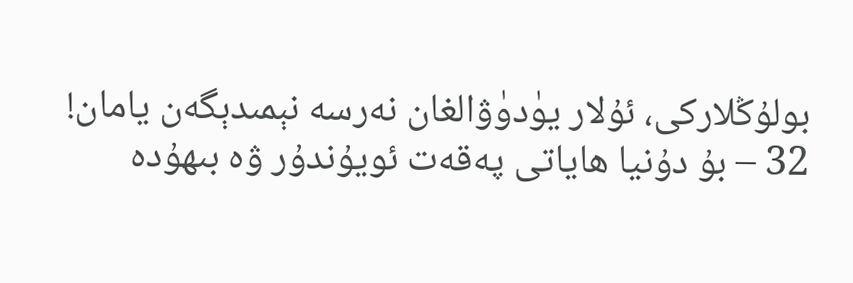بولۇڭلاركى، ئۇلار يۈدۈۋالغان نەرسە نېمىدېگەن يامان!
32 – بۇ دۇنيا ھاياتى پەقەت ئويۇندۇر ۋە بىھۇدە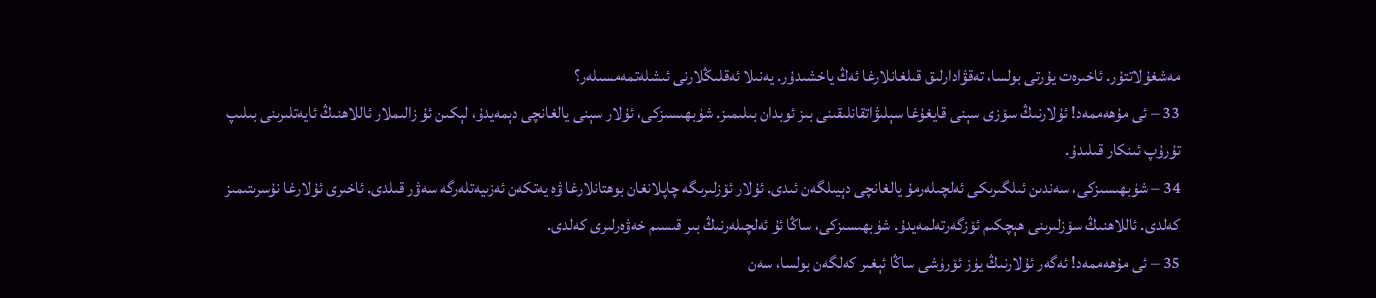مەشغۇلاتتۇر. ئاخىرەت يۇرتى بولسا، تەقۋادارلىق قىلغانلارغا ئەڭ ياخشىدۇر. يەنىلا ئەقلىڭلارنى ئىشلەتمەمسىلەر؟
33 – ئى مۇھەممەد! ئۇلارنىڭ سۆزى سېنى قايغۇغا سېلىۋاتقانلىقىنى بىز ئوبدان بىلىمىز. شۈبھىسىزكى، ئۇلار سېنى يالغانچى دېمەيدۇ، لېكىن ئۇ زالىملار ئاللاھنىڭ ئايەتلىرىنى بىلىپ تۇرۇپ ئىنكار قىلىدۇ.
34 – شۈبھىسىزكى، سەندىن ئىلگىرىكى ئەلچىلەرمۇ يالغانچى دېيىلگەن ئىدى. ئۇلار ئۆزلىرىگە چاپلانغان بوھتانلارغا ۋە يەتكەن ئەزىيەتلەرگە سەۋر قىلدى. ئاخىرى ئۇلارغا نۇسرىتىمىز كەلدى. ئاللاھنىڭ سۆزلىرىنى ھېچكىم ئۆزگەرتەلمەيدۇ. شۈبھىسىزكى، ساڭا ئۇ ئەلچىلەرنىڭ بىر قىسىم خەۋەرلىرى كەلدى.
35 – ئى مۇھەممەد! ئەگەر ئۇلارنىڭ يۈز ئۆرۈشى ساڭا ئېغىر كەلگەن بولسا، سەن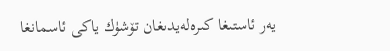يەر ئاستىغا كىرەلەيدىغان تۆشۈك ياكى ئاسمانغا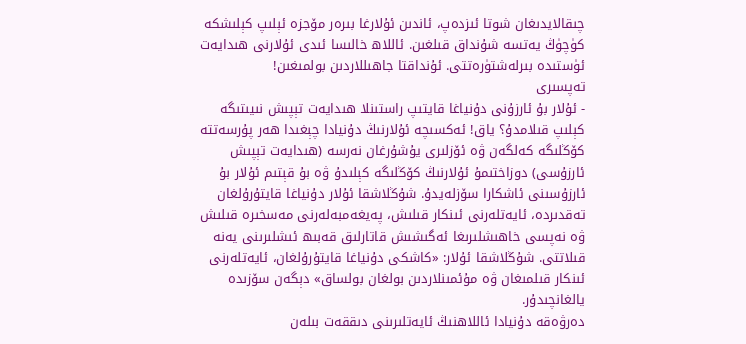چىقالايدىغان شوتا ئىزدەپ، ئاندىن ئۇلارغا بىرەر مۆجزە ئېلىپ كېلىشكە كۈچۈڭ يەتسە شۇنداق قىلغىن. ئاللاھ خالىسا ئىدى ئۇلارنى ھىدايەت ئۈستىدە بىرلەشتۈرەتتى. ئۇنداقتا جاھىللاردىن بولمىغىن!
تەپسىرى
- ئۇلار بۇ ئارزۇنى دۇنياغا قايتىپ راستىنلا ھىدايەت تېپىش نىيىتىگە كېلىپ قىلامدۇ؟ ياق! ئەكسىچە ئۇلارنىڭ دۇنيادا چېغىدا ھەر پۇرسەتتە كۆڭلىگە كەلگەن ۋە ئۆزلىرى يۇشۇرغان نەرسە (ھىدايەت تېپىش ئارزۇسى) دوزاختىمۇ ئۇلارنىڭ كۆڭلىگە كېلىدۇ ۋە بۇ قېتىم ئۇلار بۇ ئارزۇسىنى ئاشكارا سۆزلەيدۇ. شۇڭلاشقا ئۇلار دۇنياغا قايتۇرۇلغان تەقدىردە، ئايەتلەرنى ئىنكار قىلىش، پەيغەمبەلەرنى مەسخىرە قىلىش ۋە نەپسى خاھىشلىرىغا ئەگىشىش قاتارلىق قەبىھ ئىشلىرىنى يەنە قىلاتتى. شۇڭلاشقا ئۇلار: «كاشكى دۇنياغا قايتۇرۇلغان، ئايەتلەرنى ئىنكار قىلمىغان ۋە مۇئمىنلاردىن بولغان بولساق» دېگەن سۆزىدە يالغانچىدۇر.
دەرۋەقە دۇنيادا ئاللاھنىڭ ئايەتلىرىنى دىققەت بىلەن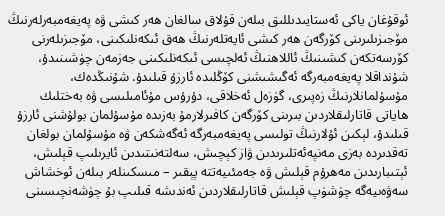ئوقۇغان ياكى ئەستايىدىللىق بىلەن قۇلاق سالغان ھەر كىشى ۋە پەيغەمبەرلەرنىڭ مۆجىزىلىرىنى كۆرگەن ھەر كىشى ئايەتلەرنىڭ ھەق ئىكەنلىكىنى، مۆجىزىلەرنى كۆرسەتكەن كىشىنىڭ ئاللاھنىڭ ئەلچىسى ئىكەنلىكىنى جەزمەن چۈشىنىدۇ، شۇنداقلا پەيغەمبەرگە ئەگىشىشنى كۆڭلىدە ئارزۇ قىلىدۇ. شۇنىڭدەك، مۇسۇلمانلارنىڭ زەپىرى، گۈزەل ئەخلاقى، دۇرۇس مۇئامىلىسى ۋە بەختلىك ھاياتى قاتارلىقلاردىن بىرىنى كۆرگەن كافىرلارمۇ بەزىدە مۇسۇلمان بولۇشنى ئارزۇ قىلىدۇ، لېكىن ئۇلارنىڭ تولىسى پەيغەمبەرگە ئەگەشكەن ۋە مۇسۇلمان بولغان تەقدىردە بەزى مەنپەئەتلىرىدىن ۋاز كېچىش، سەلتەنىتىدىن ئايرىلىپ قېلىش، ئېتىبارىدىن مەھرۇم قېلىش ۋە جەمئىيەتتە پېقىر – مىسكىنلەر بىلەن ئوخشاش سەۋەىيەگە چۈشۈپ قېلىش قاتارلىقلاردىن ئەندىشە قىلىپ بۇ چۈشەنچىسىنى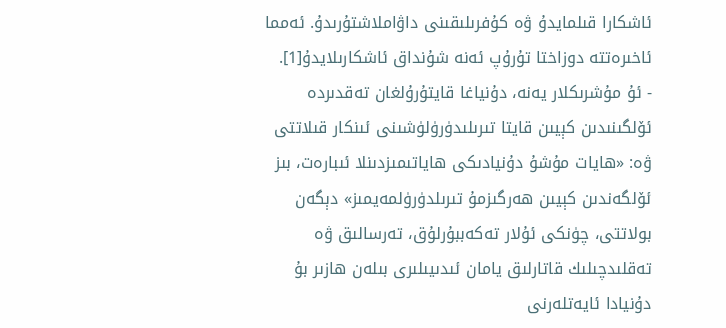ئاشكارا قىلمايدۇ ۋە كۇفرىلىقىنى داۋاملاشتۇرىدۇ. ئەمما ئاخىرەتتە دوزاختا تۇرۇپ ئەنە شۇنداق ئاشكارىلايدۇ[1].
- ئۇ مۇشرىكلار يەنە، دۇنياغا قايتۇرۇلغان تەقدىردە ئۆلگىنىدىن كېيىن قايتا تىرىلىدۈرۈلۈشىنى ئىنكار قىلاتتى ۋە: «ھايات مۇشۇ دۇنيادىكى ھاياتىمىزدىنلا ئىبارەت، بىز ئۆلگەندىن كېيىن ھەرگىزمۇ تىرىلدۈرۈلمەيمىز» دېگەن بولاتتى، چۈنكى ئۇلار تەكەببۇرلۇق، تەرسالىق ۋە تەقلىدچىلىك قاتارلىق يامان ئىدىيىلىرى بىلەن ھازىر بۇ دۇنيادا ئايەتلەرنى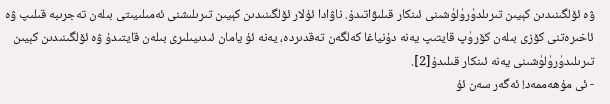ۋە ئۆلگىنىدىن كېيىن تىرىلدۈرۈلۈشىنى ئىنكار قىلىۋاتىدۇ. ناۋادا ئۇلار ئۆلگىنىدىن كېيىن تىرىلىشنى ئەمىلىيىتى بىلەن تەجرىبە قىلىپ ۋە ئاخىرەتنى كۆزى بىلەن كۆرۈپ قايتىپ يەنە دۇنياغا كەلگەن تەقدىردە، يەنە ئۇ يامان ئىدىيىلىرى بىلەن قايتىدۇ ۋە ئۆلگىنىدىن كېيىن تىرىلىدۈرۈلۈشىنى يەنە ئىنكار قىلىدۇ[2].
- ئى مۇھەممەد! ئەگەر سەن ئۇ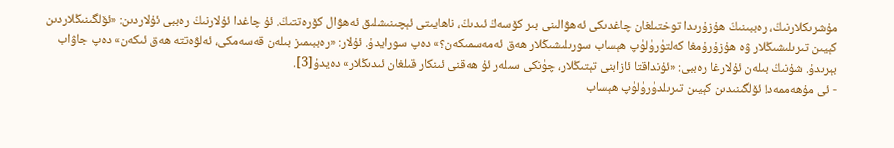مۇشرىكلارنىڭ، رەببىنىڭ ھۇزۇرىدا توختىلغان چاغدىكى ئەھۋالىنى بىر كۆسەڭ ئىدىڭ، ناھايىتى ئېچىنىشلىق ئەھۋال كۆرەتتىڭ. ئۇ چاغدا ئۇلارنىڭ رەببى ئۇلاردىن: «ئۆلگىنىڭلاردىن كېيىن تىرىلىشىڭلار ۋە ھۇزۇرۇمغا كەلتۈرۈلۈپ ھېساب سورىلىشىڭلار ھەق ئەمەسمىكەن؟» دەپ سورايدۇ. ئۇلار: «رەببىمىز بىلەن قەسەمكى، ئەلۋەتتە ھەق ئىكەن» دەپ جاۋاب بېرىدۇ. شۇنىڭ بىلەن ئۇلارغا رەببى: «ئۇنداقتا ئازابنى تېتىڭلار، چۈنكى سىلەر ئۇ ھەقنى ئىنكار قىلغان ئىدىڭلار» دەيدۇ[3].
- ئى مۇھەممەد! ئۆلگىنىدىن كېيىن تىرىلدۈرۈلۈپ ھېساب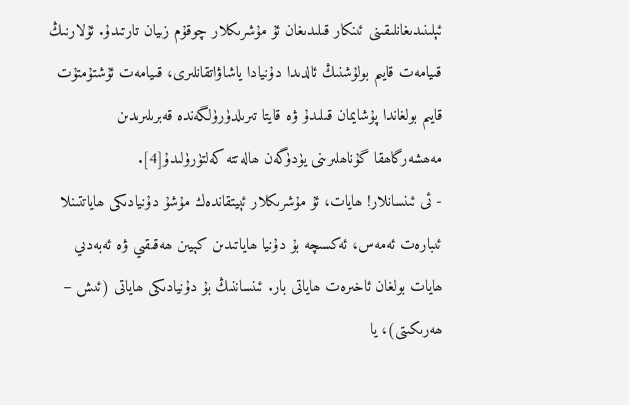ئېلىنىدىغانلىقىنى ئىنكار قىلىدىغان ئۇ مۇشرىكلار چوقۇم زىيان تارتىدۇ. ئۇلارنىڭ قىيامەت قايىم بولۇشنىڭ ئالدىدا دۇنيادا ياشاۋاتقانلىرى، قىيامەت ئۇشتۇمتۇت قايىم بولغاندا پۇشايمان قىلىدۇ ۋە قايتا تىرىلدۈرۈلگەندە قەبرىلىرىدىن مەھشەرگاھقا گۇناھلىرىنى يۈدۈگەن ھالەتتە كەلتۈرۈلىدۇ[4].
- ئى ئىنسانلار! ھايات، ئۇ مۇشرىكلار ئېيتقاندەك مۇشۇ دۇنيادىكى ھاياتتىنلا ئىبارەت ئەمەس، ئەكسىچە بۇ دۇنيا ھاياتىدىن كېيىن ھەقىقىي ۋە ئەبەدىي ھايات بولغان ئاخىرەت ھاياتى بار. ئىنساننىڭ بۇ دۇنيادىكى ھاياتى (ئىش – ھەرىكىتى)، يا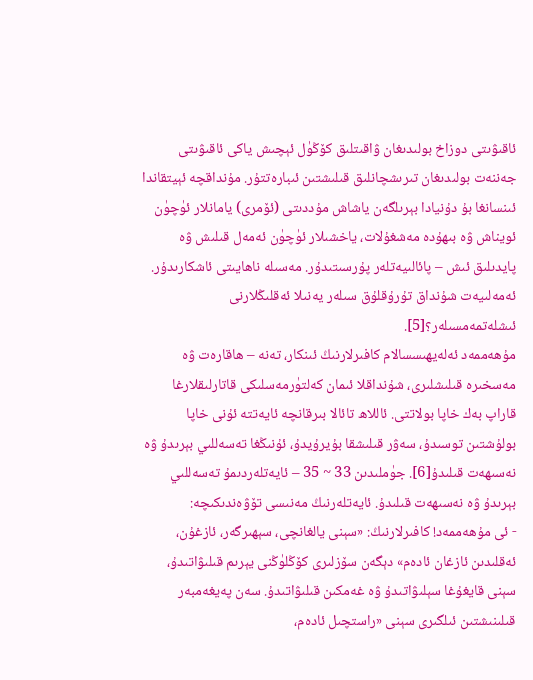ئاقىۋىتى دوزاخ بولىدىغان ۋاقىتلىق كۆڭۈل ئېچىش ياكى ئاقىۋىتى جەننەت بولىدىغان تىرىشچانلىق قىلىشتىن ئىبارەتتۇر. مۇنداقچە ئېيتقاندا ئىنسانغا بۇ دۇنيادا بېرىلگەن ياشاش مۇددىتى (ئۆمرى) يامانلار ئۈچۈن ئويناش ۋە بىھۇدە مەشغۇلات، ياخشىلار ئۈچۈن ئەمەل قىلىش ۋە پايدىلىق ئىش – پائالىيەتلەر پۇرسىتىدۇر. مەسىلە ناھايىتى ئاشكارىدۇر. ئەمەلىيەت شۇنداق تۇرۇقلۇق سىلەر يەنىلا ئەقلىڭلارنى ئىشلەتمەمسىلەر؟[5].
مۇھەممەد ئەلەيھىسسالام كافىرلارنىڭ ئىنكار، تەنە – ھاقارەت ۋە مەسخىرە قىلىشلىرى، شۇنداقلا ئىمان كەلتۈرمەسلىكى قاتارلىقلارغا قاراپ بەك خاپا بولاتتى. ئاللاھ تائالا بىرقانچە ئايەتتە ئۇنى خاپا بولۇشتىن توسىدۇ، سەۋر قىلىشقا بۇيرۇيدۇ، ئۇنىڭغا تەسەللىي بېرىدۇ ۋە نەسىھەت قىلىدۇ[6]. جۈملىدىن 33 ~ 35 – ئايەتلەردىمۇ تەسەللىي بېرىدۇ ۋە نەسىھەت قىلىدۇ. ئايەتلەرنىڭ مەنىسى تۆۋەندىكىچە:
- ئى مۇھەممەد! كافىرلارنىڭ: «سېنى يالغانچى، سېھىرگەر، ئازغۇن، ئەقلىدىن ئازغان ئادەم» دېگەن سۆزلىرى كۆڭلۈڭنى يېرىم قىلىۋاتىدۇ، سېنى قايغۇغا سېلىۋاتىدۇ ۋە غەمكىن قىلىۋاتىدۇ. سەن پەيغەمبەر قىلىنىشتىن ئىلگىرى سېنى «راستچىل ئادەم،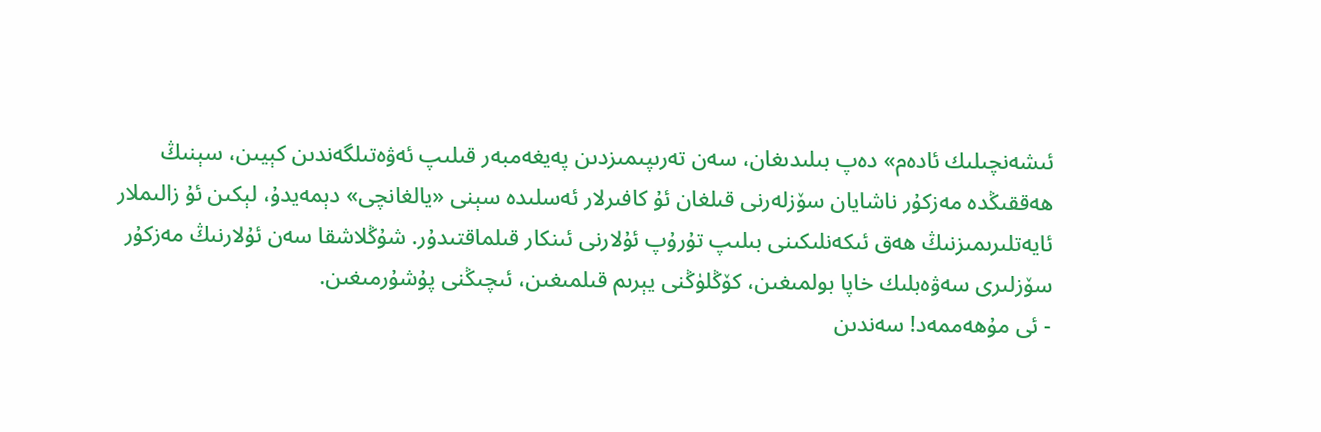ئىشەنچىلىك ئادەم» دەپ بىلىدىغان، سەن تەرىپىمىزدىن پەيغەمبەر قىلىپ ئەۋەتىلگەندىن كېيىن، سېنىڭ ھەققىڭدە مەزكۇر ناشايان سۆزلەرنى قىلغان ئۇ كافىرلار ئەسلىدە سېنى «يالغانچى» دېمەيدۇ، لېكىن ئۇ زالىملار ئايەتلىرىمىزنىڭ ھەق ئىكەنلىكىنى بىلىپ تۇرۇپ ئۇلارنى ئىنكار قىلماقتىدۇر. شۇڭلاشقا سەن ئۇلارنىڭ مەزكۇر سۆزلىرى سەۋەبلىك خاپا بولمىغىن، كۆڭلۈڭنى يېرىم قىلمىغىن، ئىچىڭنى پۇشۇرمىغىن.
- ئى مۇھەممەد! سەندىن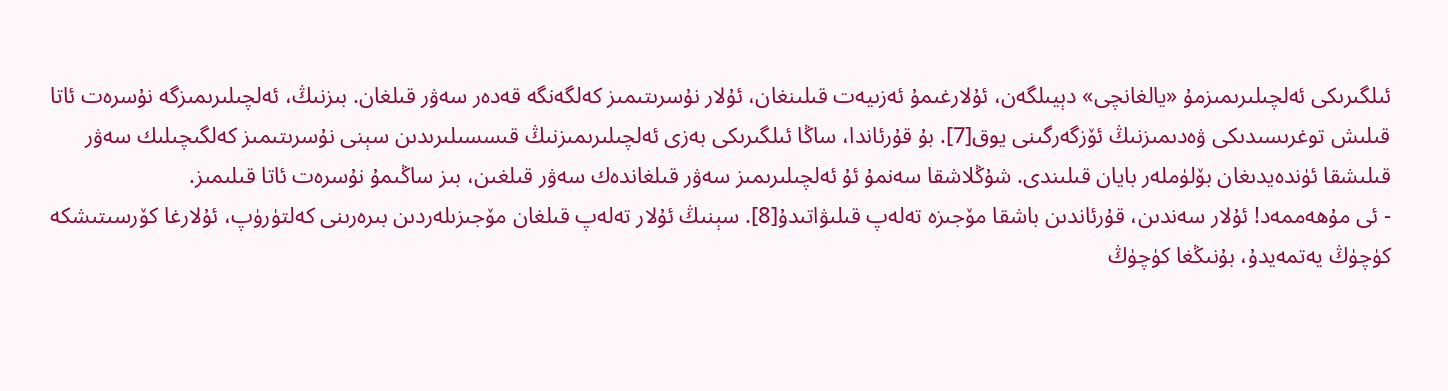ئىلگىرىكى ئەلچىلىرىمىزمۇ «يالغانچى» دېيىلگەن، ئۇلارغىمۇ ئەزىيەت قىلىنغان، ئۇلار نۇسرىتىمىز كەلگەنگە قەدەر سەۋر قىلغان. بىزنىڭ، ئەلچىلىرىمىزگە نۇسرەت ئاتا قىلىش توغرىسىدىكى ۋەدىمىزنىڭ ئۆزگەرگىنى يوق[7]. بۇ قۇرئاندا، ساڭا ئىلگىرىكى بەزى ئەلچىلىرىمىزنىڭ قىسسىلىرىدىن سېنى نۇسرىتىمىز كەلگىچىلىك سەۋر قىلىشقا ئۈندەيدىغان بۆلۈملەر بايان قىلىندى. شۇڭلاشقا سەنمۇ ئۇ ئەلچىلىرىمىز سەۋر قىلغاندەك سەۋر قىلغىن، بىز ساڭىمۇ نۇسرەت ئاتا قىلىمىز.
- ئى مۇھەممەد! ئۇلار سەندىن، قۇرئاندىن باشقا مۆجىزە تەلەپ قىلىۋاتىدۇ[8]. سېنىڭ ئۇلار تەلەپ قىلغان مۆجىزىلەردىن بىرەرىنى كەلتۈرۈپ، ئۇلارغا كۆرسىتىشكە كۈچۈڭ يەتمەيدۇ، بۇنىڭغا كۈچۈڭ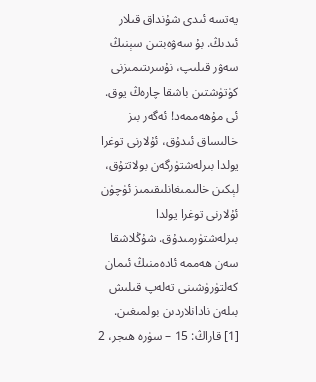يەتسە ئىدى شۇنداق قىلار ئىدىڭ. بۇ سەۋەبتىن سېنىڭ سەۋر قىلىپ، نۇسرىتىمىزنى كۈتۈشتىن باشقا چارەڭ يوق. ئى مۇھەممەد! ئەگەر بىز خالىساق ئىدۇق، ئۇلارنى توغرا يولدا بىرلەشتۈرگەن بولاتتۇق، لېكىن خالىمىغانلىقىمىز ئۈچۈن ئۇلارنى توغرا يولدا بىرلەشتۈرمىدۇق. شۇڭلاشقا سەن ھەممە ئادەمنىڭ ئىمان كەلتۈرۈشىنى تەلەپ قىلىش بىلەن نادانلاردىن بولمىغىن.
[1] قاراڭ: 15 – سۈرە ھىجر، 2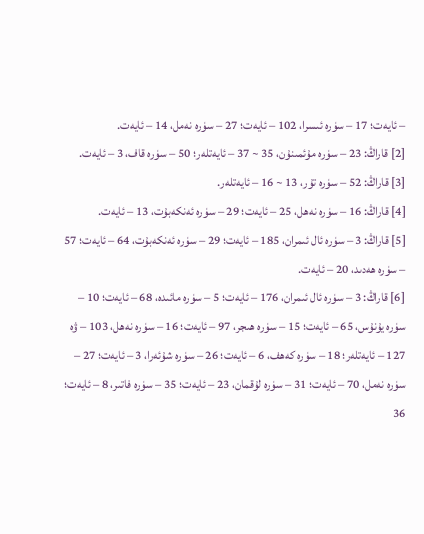– ئايەت؛ 17 – سۈرە ئىسرا، 102 – ئايەت؛ 27 – سۈرە نەمل، 14 – ئايەت.
[2] قاراڭ: 23 – سۈرە مۇئمىنۇن، 35 ~ 37 – ئايەتلەر؛ 50 – سۈرە قاف، 3 – ئايەت.
[3] قاراڭ: 52 – سۈرە تۇر، 13 ~ 16 – ئايەتلەر.
[4] قاراڭ: 16 – سۈرە نەھل، 25 – ئايەت؛ 29 – سۈرە ئەنكەبۇت، 13 – ئايەت.
[5] قاراڭ: 3 – سۈرە ئال ئىمران، 185 – ئايەت؛ 29 – سۈرە ئەنكەبۇت، 64 – ئايەت؛ 57 – سۈرە ھەدىد، 20 – ئايەت.
[6] قاراڭ: 3 – سۈرە ئال ئىمران، 176 – ئايەت؛ 5 – سۈرە مائىدە، 68 – ئايەت؛ 10 – سۈرە يۇنۇس، 65 – ئايەت؛ 15 – سۈرە ھىجر، 97 – ئايەت؛ 16 – سۈرە نەھل، 103 – ۋە 127 – ئايەتلەر؛ 18 – سۈرە كەھف، 6 – ئايەت؛ 26 – سۈرە شۇئەرا، 3 – ئايەت؛ 27 – سۈرە نەمل، 70 – ئايەت؛ 31 – سۈرە لۇقمان، 23 – ئايەت؛ 35 – سۈرە فاتىر، 8 – ئايەت؛ 36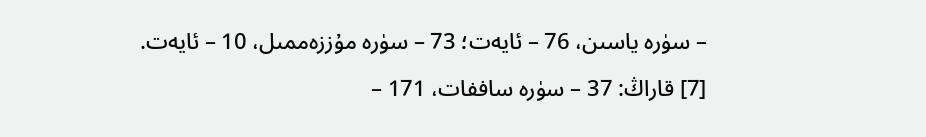– سۈرە ياسىن، 76 – ئايەت؛ 73 – سۈرە مۇززەممىل، 10 – ئايەت.
[7] قاراڭ: 37 – سۈرە ساففات، 171 –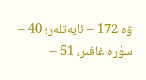ۋە 172 – ئايەتلەر؛ 40 – سۈرە غافىر، 51 –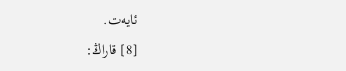ئايەت.
[8] قاراڭ: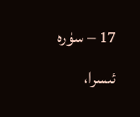17 – سۈرە ئىسرا،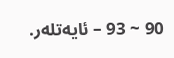90 ~ 93 – ئايەتلەر.